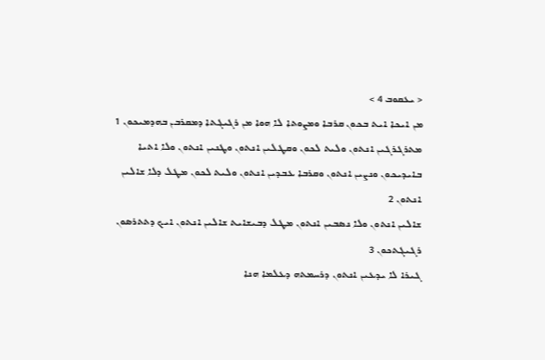< ܝܥܩܘܒ 4 >
ܡܢ ܐܝܟܐ ܐܝܬ ܒܟܘܢ ܩܪܒܐ ܘܡܨܘܬܐ ܠܐ ܗܘܐ ܡܢ ܪܓܝܓܬܐ ܕܡܩܪܒܢ ܒܗܕܡܝܟܘܢ 1
ܡܬܪܓܪܓܝܢ ܐܢܬܘܢ ܘܠܝܬ ܠܟܘܢ ܘܩܛܠܝܢ ܐܢܬܘܢ ܘܛܢܝܢ ܐܢܬܘܢ ܘܠܐ ܐܬܝܐ ܒܐܝܕܝܟܘܢ ܘܢܨܝܢ ܐܢܬܘܢ ܘܩܪܒܐ ܥܒܕܝܢ ܐܢܬܘܢ ܘܠܝܬ ܠܟܘܢ ܡܛܠ ܕܠܐ ܫܐܠܝܢ ܐܢܬܘܢ 2
ܫܐܠܝܢ ܐܢܬܘܢ ܘܠܐ ܢܤܒܝܢ ܐܢܬܘܢ ܡܛܠ ܕܒܝܫܐܝܬ ܫܐܠܝܢ ܐܢܬܘܢ ܐܝܟ ܕܬܬܪܤܘܢ ܪܓܝܓܬܟܘܢ 3
ܓܝܪܐ ܠܐ ܝܕܥܝܢ ܐܢܬܘܢ ܕܪܚܡܬܗ ܕܥܠܡܐ ܗܢܐ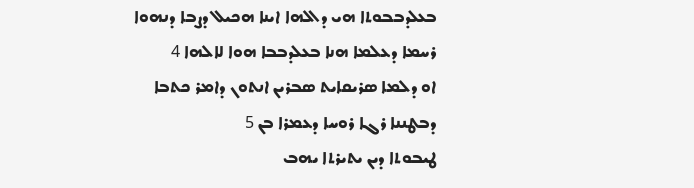ܒܥܠܕܒܒܘܬܐ ܗܝ ܕܐܠܗܐ ܐܝܢܐ ܗܟܝܠ ܕܨܒܐ ܕܢܗܘܐ ܪܚܡܐ ܕܥܠܡܐ ܗܢܐ ܒܥܠܕܒܒܐ ܗܘܐ ܠܐܠܗܐ 4
ܐܘ ܕܠܡܐ ܤܪܝܩܐܝܬ ܤܒܪܝܢ ܐܢܬܘܢ ܕܐܡܪ ܟܬܒܐ ܕܒܛܢܢܐ ܪܓܐ ܪܘܚܐ ܕܥܡܪܐ ܒܢ 5
ܛܝܒܘܬܐ ܕܝܢ ܝܬܝܪܬܐ ܝܗܒ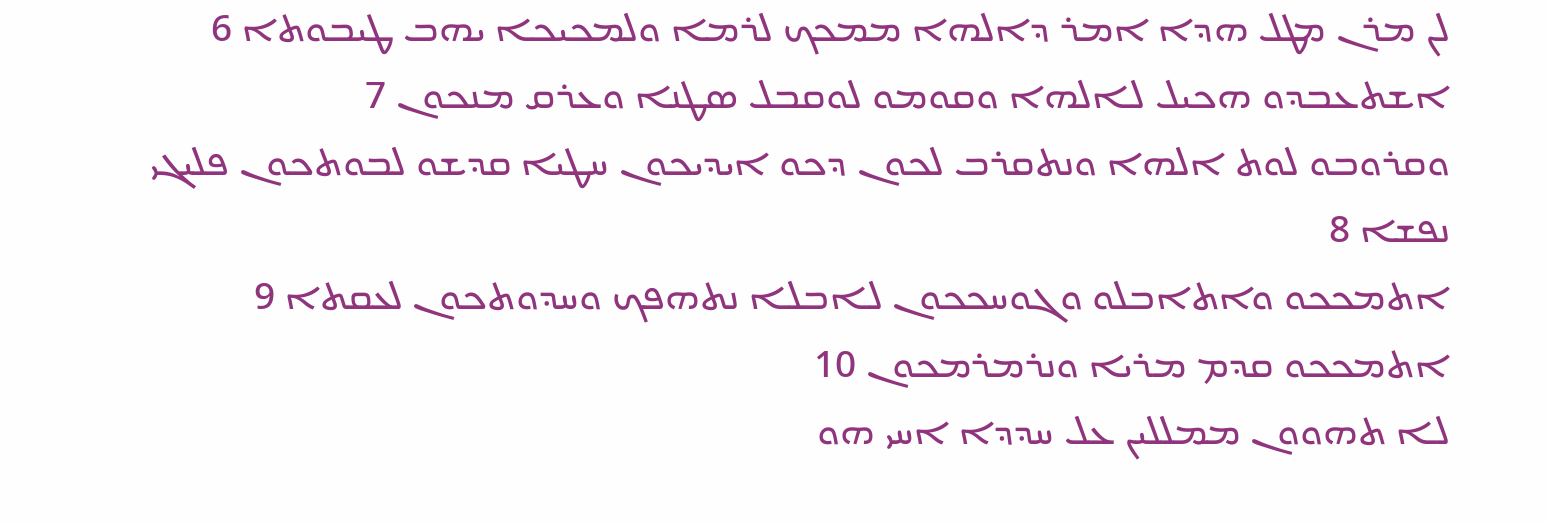ܠܢ ܡܪܢ ܡܛܠ ܗܕܐ ܐܡܪ ܕܐܠܗܐ ܡܡܟܟ ܠܪܡܐ ܘܠܡܟܝܟܐ ܝܗܒ ܛܝܒܘܬܐ 6
ܐܫܬܥܒܕܘ ܗܟܝܠ ܠܐܠܗܐ ܘܩܘܡܘ ܠܘܩܒܠ ܤܛܢܐ ܘܥܪܩ ܡܢܟܘܢ 7
ܘܩܪܘܒܘ ܠܘܬ ܐܠܗܐ ܘܢܬܩܪܒ ܠܟܘܢ ܕܟܘ ܐܝܕܝܟܘܢ ܚܛܝܐ ܩܕܫܘ ܠܒܘܬܟܘܢ ܦܠܝܓܝ ܢܦܫܐ 8
ܐܬܡܟܟܘ ܘܐܬܐܒܠܘ ܘܓܘܚܟܟܘܢ ܠܐܒܠܐ ܢܬܗܦܟ ܘܚܕܘܬܟܘܢ ܠܥܩܬܐ 9
ܐܬܡܟܟܘ ܩܕܡ ܡܪܝܐ ܘܢܪܡܪܡܟܘܢ 10
ܠܐ ܬܗܘܘܢ ܡܡܠܠܝܢ ܥܠ ܚܕܕܐ ܐܚܝ ܗܘ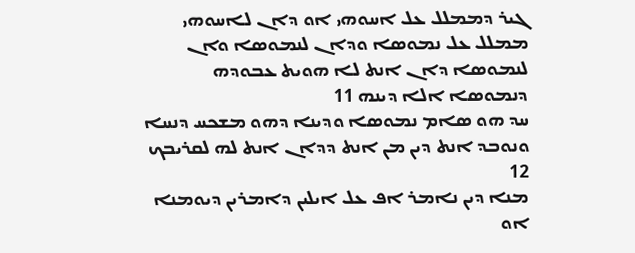ܓܝܪ ܕܡܡܠܠ ܥܠ ܐܚܘܗܝ ܐܘ ܕܐܢ ܠܐܚܘܗܝ ܡܡܠܠ ܥܠ ܢܡܘܤܐ ܘܕܐܢ ܠܢܡܘܤܐ ܘܐܢ ܠܢܡܘܤܐ ܕܐܢ ܐܢܬ ܠܐ ܗܘܝܬ ܥܒܘܕܗ ܕܢܡܘܤܐ ܐܠܐ ܕܝܢܗ 11
ܚܕ ܗܘ ܤܐܡ ܢܡܘܤܐ ܘܕܝܢܐ ܕܗܘ ܡܫܟܚ ܕܢܚܐ ܘܢܘܒܕ ܐܢܬ ܕܝܢ ܡܢ ܐܢܬ ܕܕܐܢ ܐܢܬ ܠܗ ܠܩܪܝܒܟ 12
ܡܢܐ ܕܝܢ ܢܐܡܪ ܐܦ ܥܠ ܐܝܠܝܢ ܕܐܡܪܝܢ ܕܝܘܡܢܐ ܐܘ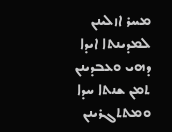ܡܚܪ ܐܙܠܝܢܢ ܠܡܕܝܢܬܐ ܐܝܕܐ ܕܗܝ ܘܥܒܕܝܢܢ ܬܡܢ ܫܢܬܐ ܚܕܐ ܘܡܬܬܓܪܝܢܢ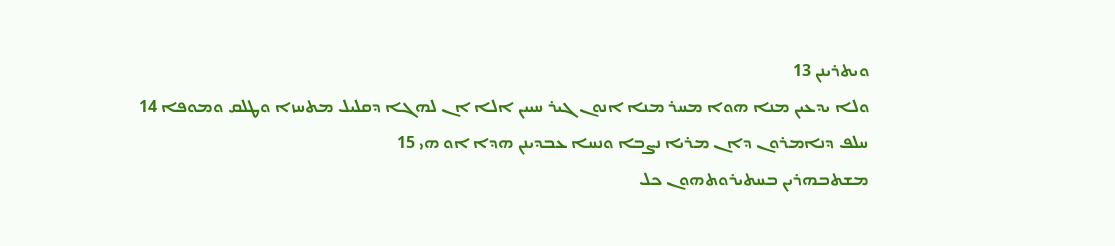ܘܝܬܪܝܢܢ 13
ܘܠܐ ܝܕܥܝܢ ܡܢܐ ܗܘܐ ܡܚܪ ܡܢܐ ܐܢܘܢ ܓܝܪ ܚܝܝܢ ܐܠܐ ܐܢ ܠܗܓܐ ܕܩܠܝܠ ܡܬܚܙܐ ܘܛܠܩ ܘܡܘܦܐ 14
ܚܠܦ ܕܢܐܡܪܘܢ ܕܐܢ ܡܪܝܐ ܢܨܒܐ ܘܢܚܐ ܥܒܕܝܢܢ ܗܕܐ ܐܘ ܗܝ 15
ܡܫܬܒܗܪܝܢ ܒܚܬܝܪܘܬܗܘܢ ܟܠ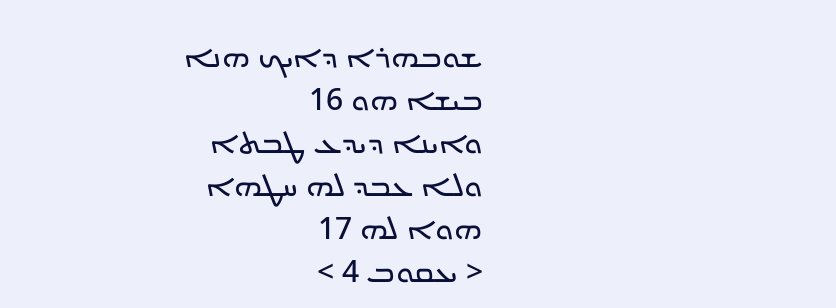ܫܘܒܗܪܐ ܕܐܝܟ ܗܢܐ ܒܝܫܐ ܗܘ 16
ܘܐܝܢܐ ܕܝܕܥ ܛܒܬܐ ܘܠܐ ܥܒܕ ܠܗ ܚܛܗܐ ܗܘܐ ܠܗ 17
< ܝܥܩܘܒ 4 >